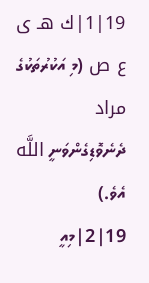19|1|ك هـ ى ع ص (މި އަކުރުތަކުގެ مراد ދެނެވޮޑިގެންވަނީ اللَّه އެވެ.)
19|2|މިއީ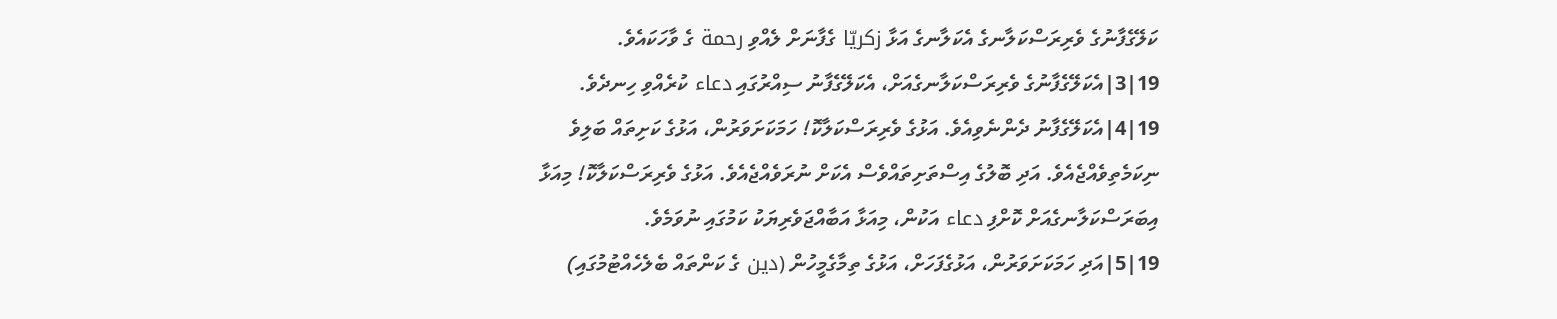ކަލޭގެފާނުގެ ވެރިރަސްކަލާނގެ އެކަލާނގެ އަޅާ زكريّا ގެފާނަށް ލެއްވި رحمة ގެ ވާހަކައެވެ.
19|3|އެކަލޭގެފާނުގެ ވެރިރަސްކަލާނގެއަށް، އެކަލޭގެފާނު ސިއްރުގައި دعاء ކުރެއްވި ހިނދެވެ.
19|4|އެކަލޭގެފާނު ދެންނެވިއެވެ. އަޅުގެ ވެރިރަސްކަލާކޮ! ހަމަކަށަވަރުން، އަޅުގެ ކަށިތައް ބަލިވެ ނިކަމެތިވެއްޖެއެވެ. އަދި ބޮލުގެ އިސްތަށިތައްވެސް އެކަށް ނުރަވެއްޖެއެވެ. އަޅުގެ ވެރިރަސްކަލާކޮ! މިއަޅާ އިބަރަސްކަލާނގެއަށް ކޮށްފި دعاء އަކުން، މިއަޅާ އަބާއްޖަވެރިޔަކު ކަމުގައި ނުވަމެވެ.
19|5|އަދި ހަމަކަށަވަރުން، އަޅުގެފަހަށް، އަޅުގެ ތިމާގެމީހުން (دين ގެ ކަންތައް ބެލެހެއްޓުމުގައި)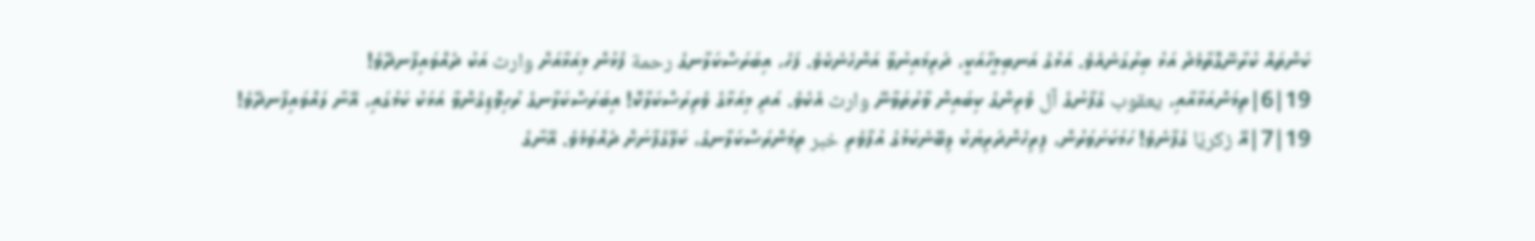ކަންތައް ކުރާނޭގޮތާމެދު އަޅު ބިރުގަނެއެވެ. އަޅުގެ އަނބިމީހާއަކީ، ދަރިމައިނުވާ އަންހެނެކެވެ. ފަހެ، އިބަރަސްކަލާނގެ رحمة ފުޅުން މިއަޅާއަށް وارث އަކު ދެއްވައިފާނދޭވެ!
19|6|ތިމަންއަޅާއާއި، يعقوب ގެފާނުގެ آل ވެރިންގެ ކިބައިން ވާރުތަވާނޭ وارث އެކެވެ. އަދި މިއަޅާގެ ވެރިރަސްކަލާކޮ! އިބަރަސްކަލާނގެ ރުހިވޮޑިގެންވާ އަޅަކު ކަމުގައި، އޭނާ ލައްވައިފާނދޭވެ!
19|7|އޭ زكريّا ގެފާނެވެ! ހަމަކަށަވަރުން، ފިރިހެންދަރިޔަކު ލިބޭނެކަމުގެ އުފާވެރި خبر ތިމަންރަސްކަލާނގެ، ކަލޭގެފާނަށް ދެއްވަމެވެ. އޭނާގެ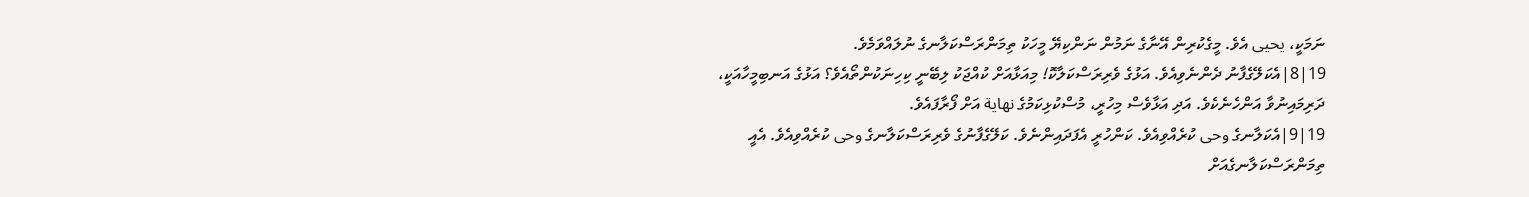ނަމަކީ، يحيى އެވެ. މީގެކުރިން އޭނާގެ ނަމުން ނަންކިޔޭ މީހަކު ތިމަންރަސްކަލާނގެ ނުލައްވަމެވެ.
19|8|އެކަލޭގެފާނު ދެންނެވިއެވެ. އަޅުގެ ވެރިރަސްކަލާކޮ! މިއަޅާއަށް ކުއްޖަކު ލިބޭނީ ކިހިނަކުންތޯއެވެ؟ އަޅުގެ އަނބިމީހާއަކީ، ދަރިމައިނުވާ އަންހެނެކެވެ. އަދި އަޅާވެސް މިހުރީ، މުސްކުޅިކަމުގެ نهاية އަށް ފޯރާފައެވެ.
19|9|އެކަލާނގެ وحى ކުރެއްވިއެވެ. ކަންހުރީ އެފަދައިންނެވެ. ކަލޭގެފާނުގެ ވެރިރަސްކަލާނގެ وحى ކުރެއްވިއެވެ. އެއީ ތިމަންރަސްކަލާނގެއަށް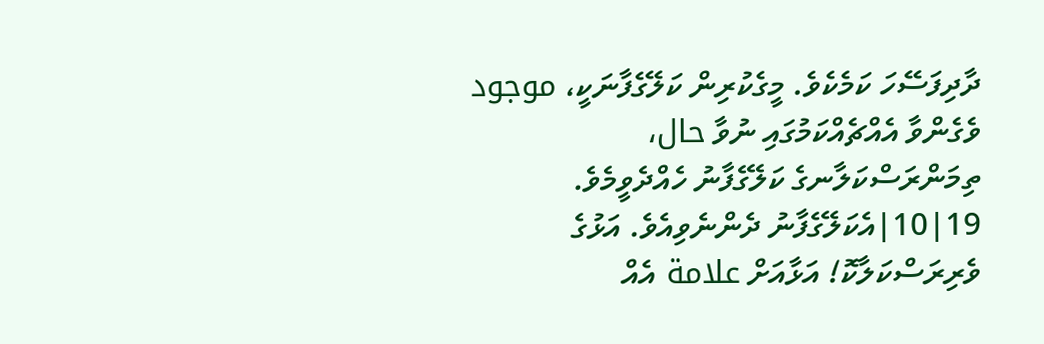ދާދިފަސޭހަ ކަމެކެވެ. މީގެކުރިން ކަލޭގެފާނަކީ، موجود ވެގެންވާ އެއްޗެއްކަމުގައި ނުވާ حال، ތިމަންރަސްކަލާނގެ ކަލޭގެފާނު ހެއްދެވީމެވެ.
19|10|އެކަލޭގެފާނު ދެންނެވިއެވެ. އަޅުގެ ވެރިރަސްކަލާކޮ! އަޅާއަށް علامة އެއް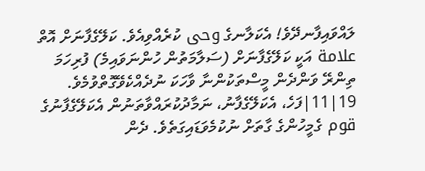ލައްވައިފާނދޭވެ! އެކަލާނގެ وحى ކުރެއްވިއެވެ. ކަލޭގެފާނަށް އޮތް علامة އަކީ ކަލޭގެފާނަށް (ސަލާމަތުން ހުންނަވައިމެ) ފުރިހަމަ ތިންރޭ ވަންދެން މީސްތަކުންނާ ވާހަކަ ނުދެއްކެވޭގޮތްވުމެވެ.
19|11|ފަހެ، އެކަލޭގެފާނު، ނަމާދުކުރައްވާތަނުން އެކަލޭގެފާނުގެ قوم ގެމީހުންގެ ގާތަށް ނުކުމެވަޑައިގަތެވެ. ދެން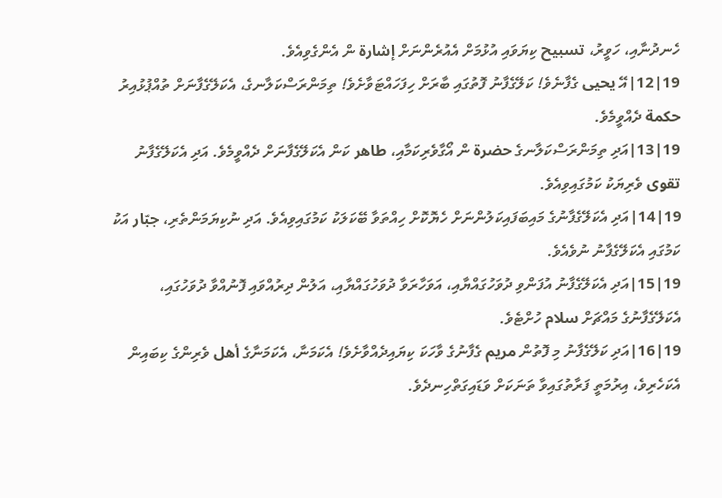ހެނދުނާއި، ހަވީރު، تسبيح ކިޔަވައި އުޅުމަށް އެއުރެންނަށް إشارة ން އެންގެވިއެވެ.
19|12|އޭ يحيى ގެފާނެވެ! ކަލޭގެފާނު ފޮތުގައި ބާރަށް ހިފަހައްޓަވާށެވެ! ތިމަންރަސްކަލާނގެ، އެކަލޭގެފާނަށް ތުއްޕުޅުއިރު حكمة ދެއްވީމެވެ.
19|13|އަދި ތިމަންރަސްކަލާނގެ حضرة ން އޯގާވެރިކަމާއި، طاهر ކަން އެކަލޭގެފާނަށް ދެއްވީމެވެ. އަދި އެކަލޭގެފާނު تقوى ވެރިޔަކު ކަމުގައިވިއެވެ.
19|14|އަދި އެކަލޭގެފާނުގެ މައިބަފައިކަލުންނަށް ހެޔޮކޮށް ހިއްތަވާ ބޭކަލަކު ކަމުގައިވިއެވެ. އަދި ނުކިޔަމަންތެރި، جبّار އަކު ކަމުގައި އެކަލޭގެފާނު ނުވެއެވެ.
19|15|އަދި އެކަލޭގެފާނު އުފަންވި ދުވަހުގައްޔާއި، އަވަހާރަވާ ދުވަހުގައްޔާއި، އަލުން ދިރުއްވައި ފޮނުއްވާ ދުވަހުގައި، އެކަލޭގެފާނުގެ މައްޗަށް سلام ހުށްޓެވެ.
19|16|އަދި ކަލޭގެފާނު މި ފޮތުން مريم ގެފާނުގެ ވާހަކަ ކިޔައިދެއްވާށެވެ! އެކަމަނާ، އެކަމަނާގެ أهل ވެރިންގެ ކިބައިން އެކަހެރިވެ، އިރުމަތީ ފަރާތުގައިވާ ތަނަކަށް ވަޑައިގަތްހިނދެވެ.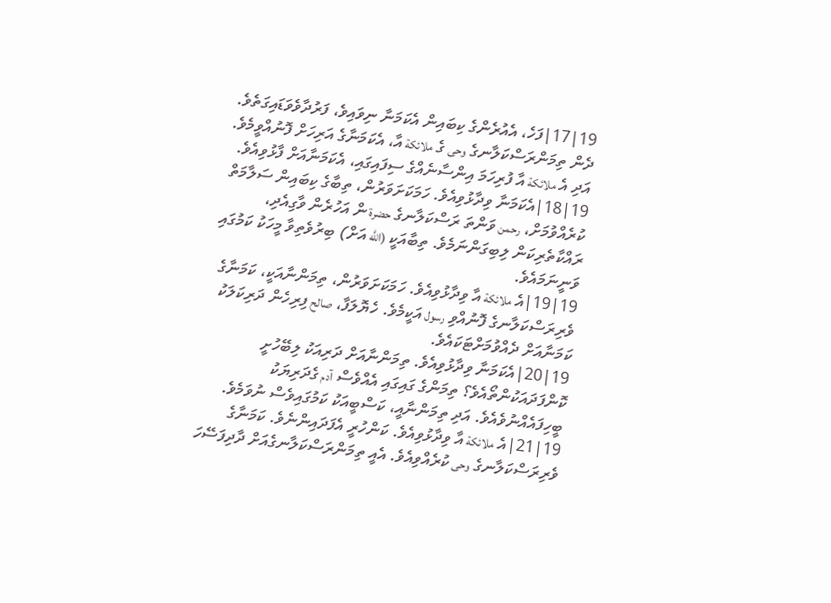19|17|ފަހެ، އެއުރެންގެ ކިބައިން އެކަމަނާ ނިވައިވެ، ފަރުދާވެވަޑައިގަތެވެ. ދެން ތިމަންރަސްކަލާނގެ وحى ގެ ملائكة އާ، އެކަމަނާގެ އަރިހަށް ފޮނުއްވީމެވެ. އަދި އެ ملائكة އާ ފުރިހަމަ އިންސާނެއްގެ ސިފައިގައި، އެކަމަނާއަށް ފާޅުވިއެވެ.
19|18|އެކަމަނާ ވިދާޅުވިއެވެ. ހަމަކަށަވަރުން، ތިބާގެ ކިބައިން ސަލާމަތް ކުރެއްވުމަށް، رحمن ވަންތަ ރަސްކަލާނގެ حضرة ން އަހުރެން ވާގިއެދި، ރައްކާތެރިކަން ލިބިގަންނަމެވެ. ތިބާއަކީ (اللَّه އަށް) ބިރުވެތިވާ މީހަކު ކަމުގައި ވަނީނަމައެވެ.
19|19|އެ ملائكة އާ ވިދާޅުވިއެވެ. ހަމަކަށަވަރުން، ތިމަންނާއަކީ، ކަމަނާގެ ވެރިރަސްކަލާނގެ ފޮނުއްވި رسول އަކީމެވެ. ހެޔޮލަފާ، صالح ފިރިހެން ދަރިކަލަކު ކަމަނާއަށް ދެއްވުމަށްޓަކައެވެ.
19|20|އެކަމަނާ ވިދާޅުވިއެވެ. ތިމަންނާއަށް ދަރިއަކު ލިބޭހުށީ ކޮންފަދައަކުންތޯއެވެ؟ ތިމަންގެ ގައިގައި އެއްވެސް آدم ގެދަރިޔަކު ބީހިފައެއްނުވެއެވެ. އަދި ތިމަންނާއީ، ކަސްބީއަކު ކަމުގައިވެސް ނުވަމެވެ.
19|21|އެ ملائكة އާ ވިދާޅުވިއެވެ. ކަންހުރީ އެފަދައިންނެވެ. ކަމަނާގެ ވެރިރަސްކަލާނގެ وحى ކުރެއްވިއެވެ. އެއީ ތިމަންރަސްކަލާނގެއަށް ދާދިފަސޭހަ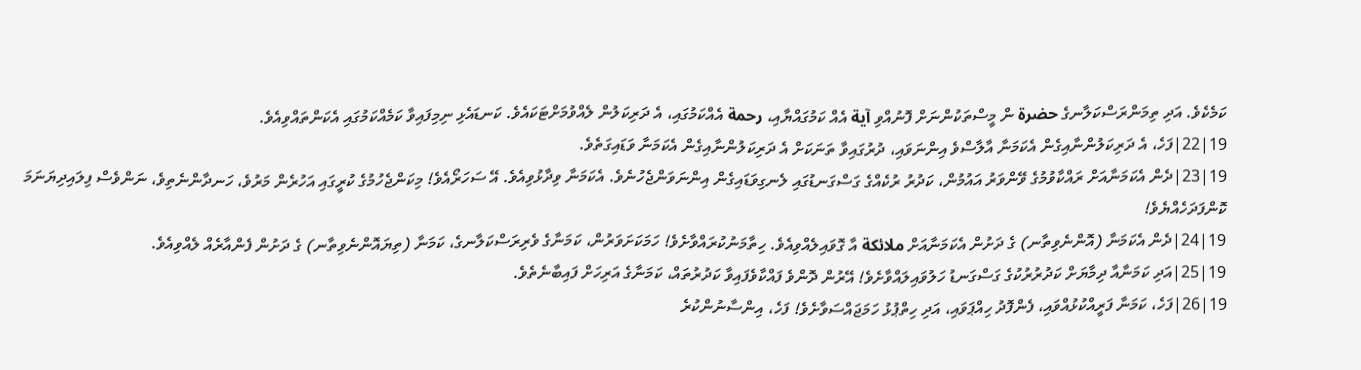ކަމެކެވެ. އަދި ތިމަންރަސްކަލާނގެ حضرة ން މީސްތަކުންނަށް ފޮނުއްވި آية އެއް ކަމުގައްޔާއި، رحمة އެއްކަމުގައި، އެ ދަރިކަލުން ލެއްވުމަށްޓަކައެވެ. ކަނޑައެޅި ނިމިފައިވާ ކަމެއްކަމުގައި އެކަންތައްވިއެވެ.
19|22|ފަހެ، އެ ދަރިކަލުންނާއިގެން އެކަމަނާ އާލާސްވެ އިންނަވައި، ދުރުގައިވާ ތަނަކަށް އެ ދަރިކަލުންނާއިގެން އެކަމަނާ ވަޑައިގަތެވެ.
19|23|ދެން އެކަމަނާއަށް ރައްކާވުމުގެ ވޭންވަރު އައުމުން، ކަދުރު ރުކެއްގެ ގަސްގަނޑުގައި ލެނގިވަޑައިގެން އިންނަވަންޖެހުނެވެ. އެކަމަނާ ވިދާޅުވިއެވެ. އޭ ސަހަރޯއެވެ! މިކަންޖެހުމުގެ ކުރީގައި އަހުރެން މަރުވެ، ހަނދާންނެތިވެ، ނަންވެސް ފިލައިދިޔަނަމަ ކޮންފަދަހެއްޔެވެ!
19|24|ދެން އެކަމަނާ (އޮންނެވިތާނ) ގެ ދަށުން އެކަމަނާއަށް ملائكة އާ ގޮވައިލެއްވިއެވެ. ހިތާމަނުކުރައްވާށެވެ! ހަމަކަށަވަރުން، ކަމަނާގެ ވެރިރަސްކަލާނގެ، ކަމަނާ (ތިޔައޮންނެވިތާނ) ގެ ދަށުން ފެންއާރެއް ލެއްވިއެވެ.
19|25|އަދި ކަމަނާއާ ދިމާޔަށް ކަދުރުރުކުގެ ގަސްގަނޑު ހަލުވައިލައްވާށެވެ! އޭރުން ދޮންވެ ފައްކާވެފައިވާ ކަދުރުތައް، ކަމަނާގެ އަރިހަށް ފައިބާނެތެވެ.
19|26|ފަހެ، ކަމަނާ ފަރީއްކުޅުއްވައި، ފެންފޮދު ހިއްޕަވައި، އަދި ހިތްޕުޅު ހަމަޖައްސަވާށެވެ! ފަހެ، އިންސާނުންކުރެ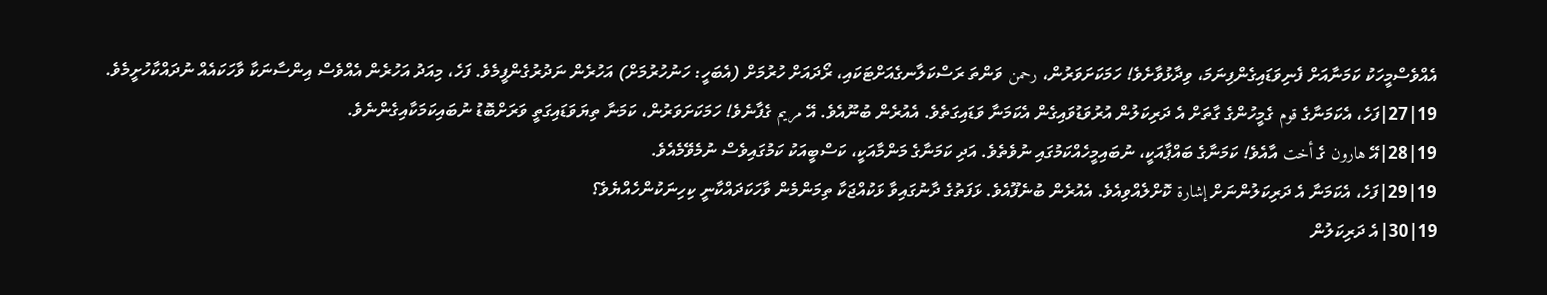އެއްވެސްމީހަކު ކަމަނާއަށް ފެނިވަޑައިގެންފިނަމަ، ވިދާޅުވާށެވެ! ހަމަކަށަވަރުން، رحمن ވަންތަ ރަސްކަލާނގެއަށްޓަކައި، ރޯދައަށް ހުރުމަށް (އެބަހީ: ހަނުހުރުމަށް) އަހުރެން ނަދުރުގެންފީމެވެ. ފަހެ، މިއަދު އަހުރެން އެއްވެސް އިންސާނަކާ ވާހަކައެއް ނުދައްކާހުށީމެވެ.
19|27|ފަހެ، އެކަމަނާގެ قوم ގެމީހުންގެ ގާތަށް އެ ދަރިކަލުން އުރުވަޑުވައިގެން އެކަމަނާ ވަޑައިގަތެވެ. އެއުރެން ބުނޫއެވެ. އޭ مريم ގެފާނެވެ! ހަމަކަށަވަރުން، ކަމަނާ ތިޔަވަޑައިގަތީ ވަރަށްބޮޑު ނުބައިކަމަކާއިގެންނެވެ.
19|28|އޭ هارون ގެ أخت އާއެވެ! ކަމަނާގެ ބައްޕާއަކީ، ނުބައިމީހެއްކަމުގައި ނުވެތެވެ. އަދި ކަމަނާގެ މަންމާއަކީ، ކަސްބީއަކު ކަމުގައިވެސް ނުމެވޭމެއެވެ.
19|29|ފަހެ، އެކަމަނާ އެ ދަރިކަލުންނަށް إشارة ކޮށްލެއްވިއެވެ. އެއުރެން ބުނެފޫއެވެ. ޅަފަތުގެ ދާނުގައިވާ ޅަކުއްޖަކާ ތިމަންމެން ވާހަކަދައްކާނީ ކިހިނަކުންހެއްޔެވެ؟
19|30|އެ ދަރިކަލުން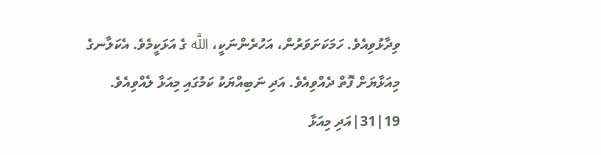ވިދާޅުވިއެވެ. ހަމަކަށަވަރުން، އަހުރެންނަކީ، اللَّه ގެ އަޅަކީމެވެ. އެކަލާނގެ މިއަޅާޔަށް ފޮތް ދެއްވިއެވެ. އަދި ނަބިއްޔަކު ކަމުގައި މިއަޅާ ލެއްވިއެވެ.
19|31|އަދި މިއަޅާ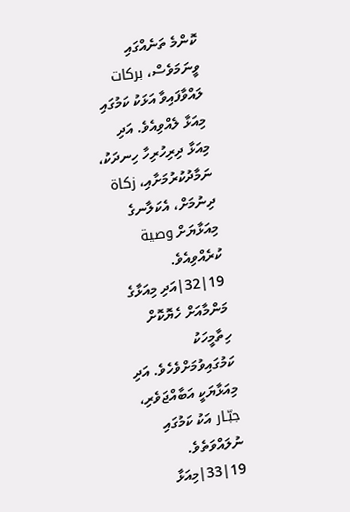ކޮންމެ ތަނެއްގައި ވީނަމަވެސް، بركات ލައްވާފައިވާ އަޅަކު ކަމުގައި މިއަޅާ ލެއްވިއެވެ. އަދި މިއަޅާ ދިރިހުރިހާ ހިނދަކު، ނަމާދުކުރުމަށާއި، زكاة ދިނުމަށް، އެކަލާނގެ މިއަޅާޔަށް وصية ކުރެއްވިއެވެ.
19|32|އަދި މިއަޅާގެ މަންމާއަށް ހެޔޮކޮށް ހިތާމީހަކު ކަމުގައިވުމަށްވެހެވެ. އަދި މިއަޅާޔަކީ އަބާއްޖަވެރި، جبّـار އަކު ކަމުގައި ނުލައްވަތެވެ.
19|33|މިއަޅާ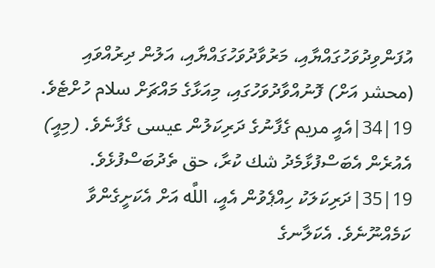އުފަންވިދުވަހުގައްޔާއި، މަރުވާދުވަހުގައްޔާއި، އަލުން ދިރުއްވައި (محشر އަށް) ފޮނުއްވާދުވަހުގައި، މިއަޅާގެ މައްޗަށް سلام ހުށްޓެވެ.
19|34|އެއީ مريم ގެފާނުގެ ދަރިކަލުން عيسى ގެފާނެވެ. (މިއީ) އެއުރެން އެބަސްފުޅާމެދު شك ކުރާ، حق ތެދުބަސްފުޅެވެ.
19|35|ދަރިކަލަކު ހިއްޕެވުން އެއީ، اللَّه އަށް އެކަށީގެންވާ ކަމެއްނޫނެވެ. އެކަލާނގެ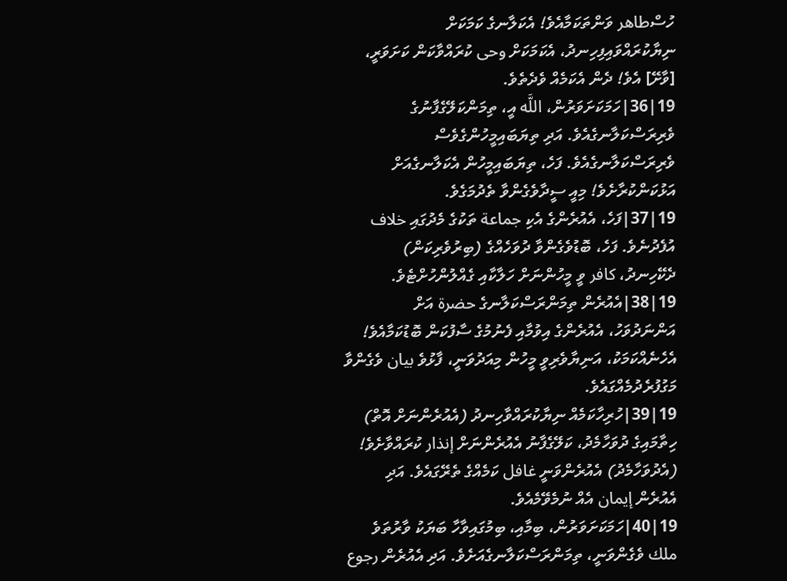ހުސްطاهر ވަންތަކަމާއެވެ! އެކަލާނގެ ކަމަކަށް ނިޔާކުރައްވައިފިހިނދު، އެކަމަކަށް وحى ކުރައްވާކަން ކަށަވަރީ، [ވާށޭ] އެވެ! ދެން އެކަމެއް ވެދެތެވެ.
19|36|ހަމަކަށަވަރުން، اللَّه އީ، ތިމަންކަލޭގެފާނުގެ ވެރިރަސްކަލާނގެއެވެ. އަދި ތިޔަބައިމީހުންގެވެސް ވެރިރަސްކަލާނގެއެވެ. ފަހެ، ތިޔަބައިމީހުން އެކަލާނގެއަށް އަޅުކަންކުރާށެވެ! މިއީ ސީދާވެގެންވާ ތެދުމަގެވެ.
19|37|ފަހެ، އެއުރެންގެ އެކި جماعة ތަކުގެ މެދުގައި خلاف އުފެދުނެވެ. ފަހެ، ބޮޑުވެގެންވާ ދުވަހެއްގެ (ބިރުވެރިކަން) ދެކޭހިނދު، كافر ވީ މީހުންނަށް ހަލާކާއި ގެއްލުންހުށްޓެވެ.
19|38|އެއުރެން ތިމަންރަސްކަލާނގެ حضرة އަށް އަންނަދުވަހު، އެއުރެންގެ އިވުމާއި ފެނުމުގެ ސާފުކަން ބޮޑުކަމާއެވެ! އެހެނެއްކަމަކު، އަނިޔާވެރިވީ މީހުން މިއަދުވަނީ، ފާޅުވެ بيان ވެގެންވާ މަގުފުރެދުމެއްގައެވެ.
19|39|ހުރިހާކަމެއް ނިޔާކުރައްވާހިނދު (އެއުރެންނަށް އޮތް) ހިތާމައިގެ ދުވަހާމެދު، ކަލޭގެފާނު އެއުރެންނަށް إنذار ކުރައްވާށެވެ! (އެދުވަހާމެދު) އެއުރެންވަނީ غافل ކަމެއްގެ ތެރޭގައެވެ. އަދި އެއުރެން إيمان އެއް ނުމެވޭމެއެވެ.
19|40|ހަމަކަށަވަރުން، ބިމާއި، ބިމުގައިވާހާ ބަޔަކު ވާރުތަވެ ملك ވެގެންވަނީ، ތިމަންރަސްކަލާނގެއަށެވެ. އަދި އެއުރެން رجوع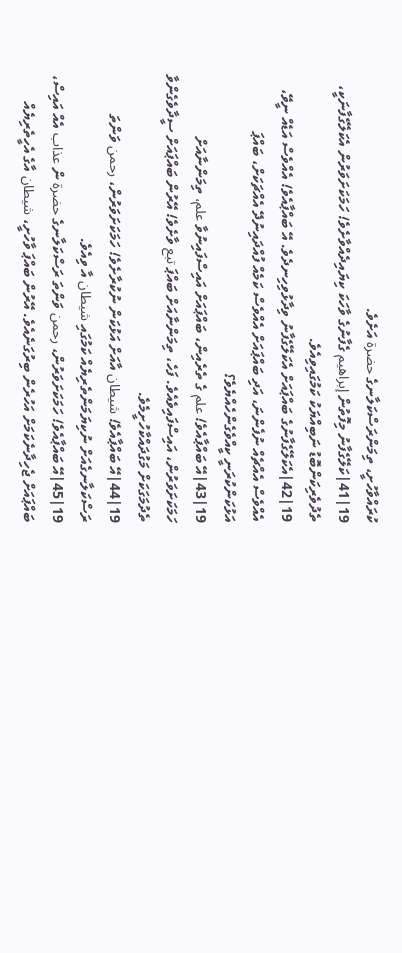ކުރައްވާހުށީ، ތިމަންރަސްކަލާނގެ حضرة އަށެވެ.
19|41|ކަލޭގެފާނު މިފޮތުން إبراهيم ގެފާނުގެ ވާހަކަ ކިޔައިދެއްވާށެވެ! ހަމަކަށަވަރުން އެކަލޭގެފާނަކީ، ތެދުވެރިކަންބޮޑު ނަބިއްޔަކު ކަމުގައިވިއެވެ.
19|42|އެކަލޭގެފާނުގެ ބައްޕައަށް އެކަލޭގެފާނު ވިދާޅުވިހިނދެވެ. އޭ ބައްޕާއެވެ! އެއްވެސް އަޑެއް ނީވޭ، އެއްވެސް އެއްޗެއް ނުފެންނަ، އަދި ބައްޕައަށް އެއްވެސް ކަމެއް ފުއްދައިނުދޭ އެއްޗަކަށް، ބައްޕަ އަޅުކަންކުރަނީ ކީއްވެގެންހެއްޔެވެ؟
19|43|އޭ ބައްޕާއެވެ! علم ގެ ތެރެއިން، ބައްޕައަށް އައިސްފައިނުވާ علم، ތިމަންނާއަށް ހަމަކަށަވަރުން، އައިސްފައިވެއެވެ. ފަހެ، ތިމަންނާއަށް ބައްޕަ تبع ވާށެވެ! އޭރުން ބައްޕައަށް ސީދާވެގެންވާ ތެދުމަގަކަށް މަގުދައްކާހުށީމެވެ.
19|44|އޭ ބައްޕާއެވެ! شيطان އާއަށް އަޅުކަން ނުކުރާށެވެ! ހަމަކަށަވަރުން، رحمن ވަންތަ ރަސްކަލާނގެއަށް ނުކިޔަމަންތެރިޔެއް ކަމުގައި شيطان އާ ވިއެވެ.
19|45|އޭ ބައްޕާއެވެ! ހަމަކަށަވަރުން، رحمن ވަންތަ ރަސްކަލާނގެ حضرة ން عذاب އެއް އައިސް، ބައްޕައަށް ޖެހިދާނެކަމަށް އަހުރެން ބިރުގަނެއެވެ. އޭރުން ބައްޕަ ވާހުށީ، شيطان އާގެ އެހީތެރިޔެއް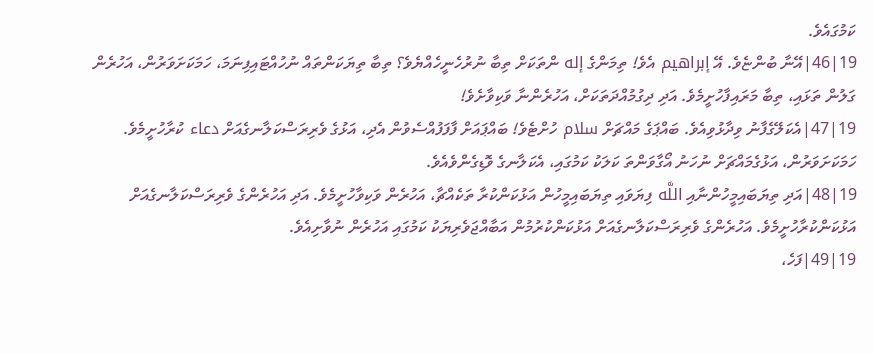ކަމުގައެވެ.
19|46|އޭނާ ބުންޏެވެ. އޭ إبراهيم އެވެ! ތިމަންގެ إله ންތަކަށް ތިބާ ނުރުހެނީހެއްޔެވެ؟ ތިބާ ތިޔަކަންތައް ނުހުއްޓައިފިނަމަ، ހަމަކަށަވަރުން، އަހުރެން ގަލުން ތަޅައި، ތިބާ މަރައިފާހުށީމެވެ. އަދި ދިގުމުއްދަތަކަށް، އަހުރެންނާ ވަކިވާށެވެ!
19|47|އެކަލޭގެފާނު ވިދާޅުވިއެވެ. ބައްޕަގެ މައްޗަށް سلام ހުށްޓެވެ! ބައްޕައަށް ފާފަފުއްސެވުން އެދި، އަޅުގެ ވެރިރަސްކަލާނގެއަށް دعاء ކުރާހުށީމެވެ. ހަމަކަށަވަރުން، އަޅުގެމައްޗަށް ނުހަނު އޯގާވަންތަ ކަލަކު ކަމުގައި، އެކަލާނގެ ވޮޑިގެންވެއެވެ.
19|48|އަދި ތިޔަބައިމީހުންނާއި اللَّه ފިޔަވައި ތިޔަބައިމީހުން އަޅުކަންކުރާ ތަކެއްޗާ، އަހުރެން ވަކިވާހުށީމެވެ. އަދި އަހުރެންގެ ވެރިރަސްކަލާނގެއަށް އަޅުކަންކުރާހުށީމެވެ. އަހުރެންގެ ވެރިރަސްކަލާނގެއަށް އަޅުކަންކުރުމުން އަބާއްޖަވެރިޔަކު ކަމުގައި އަހުރެން ނުވާށިއެވެ.
19|49|ފަހެ،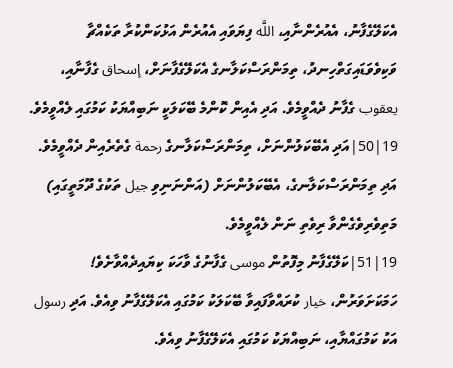އެކަލޭގެފާނު، އެއުރެންނާއި، اللَّه ފިޔަވައި އެއުރެން އަޅުކަންކުރާ ތަކެއްޗާ ވަކިވެވަޑައިގަތްހިނދު، ތިމަންރަސްކަލާނގެ އެކަލޭގެފާނަށް، إسحاق ގެފާނާއި، يعقوب ގެފާނު ދެއްވީމެވެ. އަދި އެއިން ކޮންމެ ބޭކަލަކީ ނަބިއްޔަކު ކަމުގައި ލެއްވީމެވެ.
19|50|އަދި އެބޭކަލުންނަށް، ތިމަންރަސްކަލާނގެ رحمة ގެތެރެއިން ދެއްވީމެވެ. އަދި ތިމަންރަސްކަލާނގެ، އެބޭކަލުންނަށް (އަންނަނިވި جيل ތަކުގެ ދޫމަތީގައި) މަތިވެރިވެގެންވާ ރިވެތި ނަން ލެއްވީމެވެ.
19|51|ކަލޭގެފާނު މިފޮތުން موسى ގެފާނުގެ ވާހަކަ ކިޔައިދެއްވާށެވެ! ހަމަކަށަވަރުން، خيار ކުރައްވާފައިވާ ބޭކަލަކު ކަމުގައި އެކަލޭގެފާނު ވިއެވެ. އަދި رسول އަކު ކަމުގައްޔާއި، ނަބިއްޔަކު ކަމުގައި އެކަލޭގެފާނު ވިއެވެ.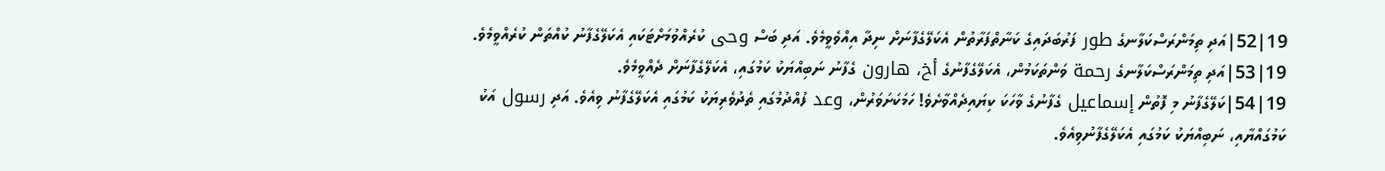19|52|އަދި ތިމަންރަސްކަލާނގެ طور ފަރުބަދައިގެ ކަނާތްފަރާތުން އެކަލޭގެފާނަށް ނިދާ އިއްވެވީމެވެ. އަދި ބަސް وحى ކުރެއްވުމަށްޓަކައި އެކަލޭގެފާނު ކުއްތަން ކުރެއްވީމެވެ.
19|53|އަދި ތިމަންރަސްކަލާނގެ رحمة ވަންތަކަމުން، އެކަލޭގެފާނުގެ أخ، هارون ގެފާނު ނަބިއްޔަކު ކަމުގައި، އެކަލޭގެފާނަށް ދެއްވީމެވެ.
19|54|ކަލޭގެފާނު މި ފޮތުން إسماعيل ގެފާނުގެ ވާހަކަ ކިޔައިދެއްވާށެވެ! ހަމަކަށަވަރުން، وعد ފުއްދުމުގައި ތެދުވެރިޔަކު ކަމުގައި އެކަލޭގެފާނު ވިއެވެ. އަދި رسول އަކު ކަމުގައްޔާއި، ނަބިއްޔަކު ކަމުގައި އެކަލޭގެފާނުވިއެވެ.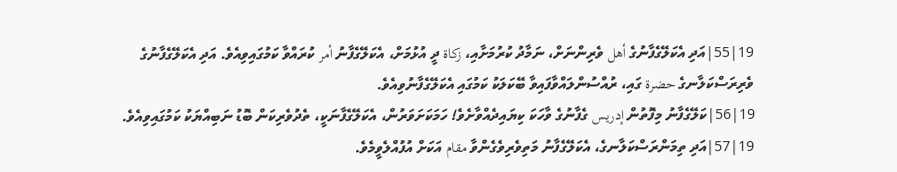19|55|އަދި އެކަލޭގެފާނުގެ أهل ވެރިންނަށް، ނަމާދު ކުރުމަށާއި، زكاة ދީ އުޅުމަށް، އެކަލޭގެފާނު أمر ކުރައްވާ ކަމުގައިވިއެވެ. އަދި އެކަލޭގެފާނުގެ ވެރިރަސްކަލާނގެ حضرة ގައި، ރުއްސުންލައްވާފައިވާ ބޭކަލަކު ކަމުގައި އެކަލޭގެފާނުވިއެވެ.
19|56|ކަލޭގެފާނު މިފޮތުން إدريس ގެފާނުގެ ވާހަކަ ކިޔައިދެއްވާށެވެ! ހަމަކަށަވަރުން، އެކަލޭގެފާނަކީ، ތެދުވެރިކަން ބޮޑު ނަބިއްޔަކު ކަމުގައިވިއެވެ.
19|57|އަދި ތިމަންރަސްކަލާނގެ، އެކަލޭގެފާނު މަތިވެރިވެގެންވާ مقام އަކަށް އުފުއްލެވީމެވެ.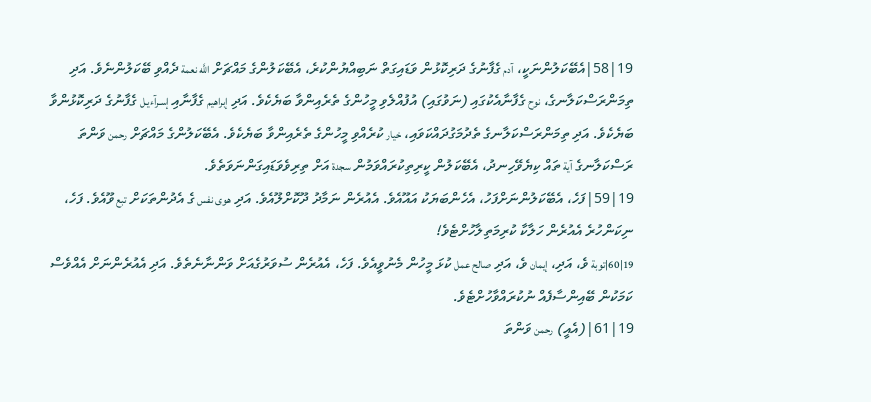19|58|އެބޭކަލުންނަކީ، آدم ގެފާނުގެ ދަރިކޮޅުން ވަޑައިގަތް ނަބިއްޔުންކުރެ، އެބޭކަލުންގެ މައްޗަށް اللَّه نعمة ދެއްވި ބޭކަލުންނެވެ. އަދި ތިމަންރަސްކަލާނގެ، نوح ގެފާނާއެކުގައި (ނަވުގައި) އުފުއްލެވި މީހުންގެ ތެރެއިންވާ ބަޔެކެވެ. އަދި إبراهيم ގެފާނާއި إسـرآءيـل ގެފާނުގެ ދަރިކޮޅުންވާ ބަޔެކެވެ. އަދި ތިމަންރަސްކަލާނގެ ތެދުމަގުދައްކަވައި، خيار ކުރެއްވި މީހުންގެ ތެރެއިންވާ ބަޔެކެވެ. އެބޭކަލުންގެ މައްޗަށް رحمن ވަންތަ ރަސްކަލާނގެ آية ތައް ކިޔެވޭހިނދު، އެބޭކަލުން ކީރިތިކުރައްވަމުން سجدة އަށް ތިރިވެވަޑައިގަންނަވަތެވެ.
19|59|ފަހެ، އެބޭކަލުންނަށްފަހު، އެހެންބަޔަކު އައޫއެވެ. އެއުރެން ނަމާދު ދޫކޮށްލޫއެވެ. އަދި هوى نفس ގެ އެދުންތަކަށް تبع ވޫއެވެ. ފަހެ، ނިކަންހުރެ އެއުރެން ހަލާކާ ކުރިމަތިލާހުށްޓެވެ!
19|60|توبة ވެ، އަދި، إيمان ވެ، އަދި صالح عمل ކުޅަ މީހުން މެނުވީއެވެ. ފަހެ، އެއުރެން ސުވަރުގެއަށް ވަންނާނެތެވެ. އަދި އެއުރެންނަށް އެއްވެސް ކަމަކުން ބޭއިންސާފެއް ނުކުރައްވާހުށްޓެވެ.
19|61|(އެއީ) رحمن ވަންތަ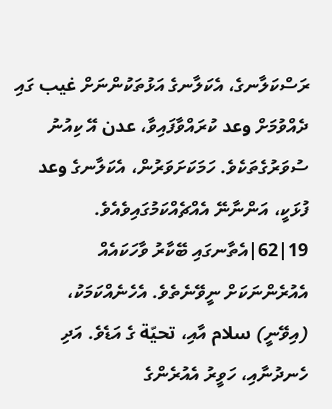ރަސްކަލާނގެ، އެކަލާނގެ އަޅުތަކުންނަށް غيب ގައި ދެއްވުމަށް وعد ކުރައްވާފައިވާ، عدن އޭ ކިއުނު ސުވަރުގެތަކެވެ. ހަމަކަށަވަރުން، އެކަލާނގެ وعد ފުޅަކީ، އަންނާނޭ އެއްޗެއްކަމުގައިވެއެވެ.
19|62|އެތާނގައި ބޭކާރު ވާހަކައެއް އެއުރެންނަކަށް ނީވޭނެތެވެ. އެހެނެއްކަމަކު، (އިވޭނީ) سلام އާއި، تحيّة ގެ އަޑެވެ. އަދި ހެނދުނާއި، ހަވީރު އެއުރެންގެ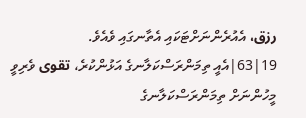رزق، އެއުރެންނަށްޓަކައި އެތާނގައި ވެއެވެ.
19|63|އެއީ ތިމަންރަސްކަލާނގެ އަޅުންކުރެ، تقوى ވެރިވީ މީހުންނަށް ތިމަންރަސްކަލާނގެ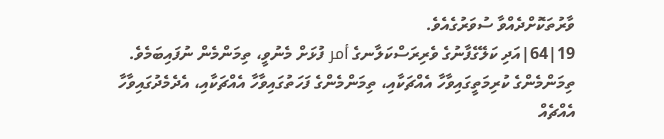ވާރުތަކޮށްދެއްވާ ސުވަރުގެއެވެ.
19|64|އަދި ކަލޭގެފާނުގެ ވެރިރަސްކަލާނގެ أمر ފުޅަށް މެނުވީ، ތިމަންމެން ނުފައިބަމެވެ. ތިމަންމެންގެ ކުރިމަތީގައިވާހާ އެއްޗަކާއި، ތިމަންމެންގެ ފަހަތުގައިވާހާ އެއްޗަކާއި، އެދެމެދުގައިވާހާ އެއްޗެއް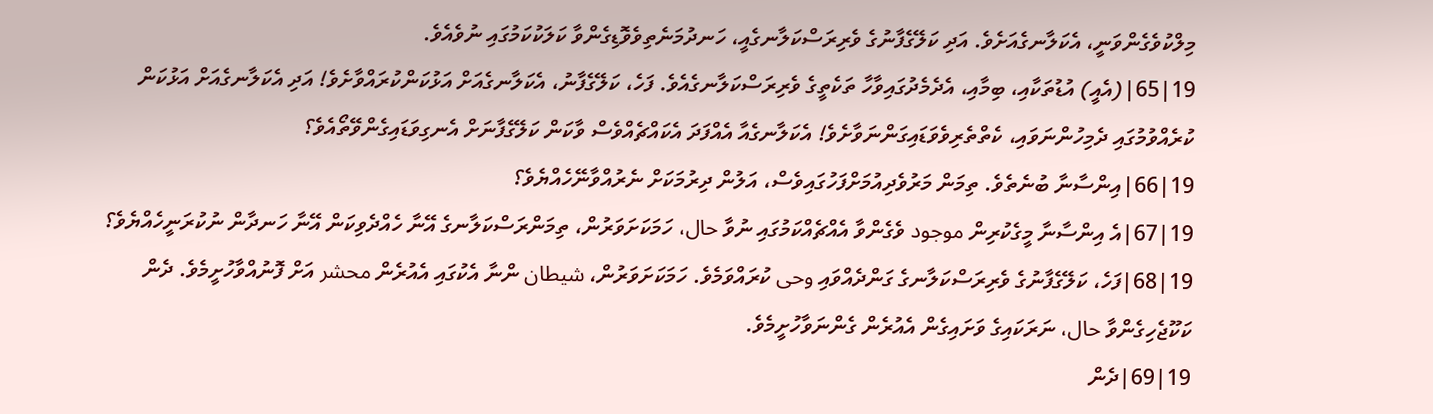މިލްކުވެގެންވަނީ، އެކަލާނގެއަށެވެ. އަދި ކަލޭގެފާނުގެ ވެރިރަސްކަލާނގެއީ، ހަނދުމަނެތިވެވޮޑިގެންވާ ކަލަކުކަމުގައި ނުވެއެވެ.
19|65|(އެއީ) އުޑުތަކާއި، ބިމާއި، އެދެމެދުގައިވާހާ ތަކެތީގެ ވެރިރަސްކަލާނގެއެވެ. ފަހެ، ކަލޭގެފާނު، އެކަލާނގެއަށް އަޅުކަންކުރައްވާށެވެ! އަދި އެކަލާނގެއަށް އަޅުކަން ކުރެއްވުމުގައި ދެމިހުންނަވައި، ކެތްތެރިވެވަޑައިގަންނަވާށެވެ! އެކަލާނގެއާ އެއްފަދަ އެކައްޗެއްވެސް ވާކަން ކަލޭގެފާނަށް އެނގިވަޑައިގެންވޭތޯއެވެ؟
19|66|އިންސާނާ ބުނެތެވެ. ތިމަން މަރުވެދިއުމަށްފަހުގައިވެސް، އަލުން ދިރުމަކަށް ނެރުއްވާނޭހެއްޔެވެ؟
19|67|އެ އިންސާނާ މީގެކުރިން موجود ވެގެންވާ އެއްޗެއްކަމުގައި ނުވާ حال، ހަމަކަށަވަރުން، ތިމަންރަސްކަލާނގެ އޭނާ ހެއްދެވިކަން އޭނާ ހަނދާން ނުކުރަނީހެއްޔެވެ؟
19|68|ފަހެ، ކަލޭގެފާނުގެ ވެރިރަސްކަލާނގެ ގަންދެއްވައި وحى ކުރައްވަމެވެ. ހަމަކަށަވަރުން، شيطان ންނާ އެކުގައި އެއުރެން محشر އަށް ފޮނުއްވާހުށީމެވެ. ދެން ކަކޫޖެހިގެންވާ حال، ނަރަކައިގެ ވަށައިގެން އެއުރެން ގެންނަވާހުށީމެވެ.
19|69|ދެން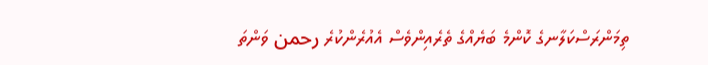ތިމަންރަސްކަލާނގެ ކޮންމެ ބަޔެއްގެ ތެރެއިންވެސް އެއުރެންކުރެ رحمن ވަންތަ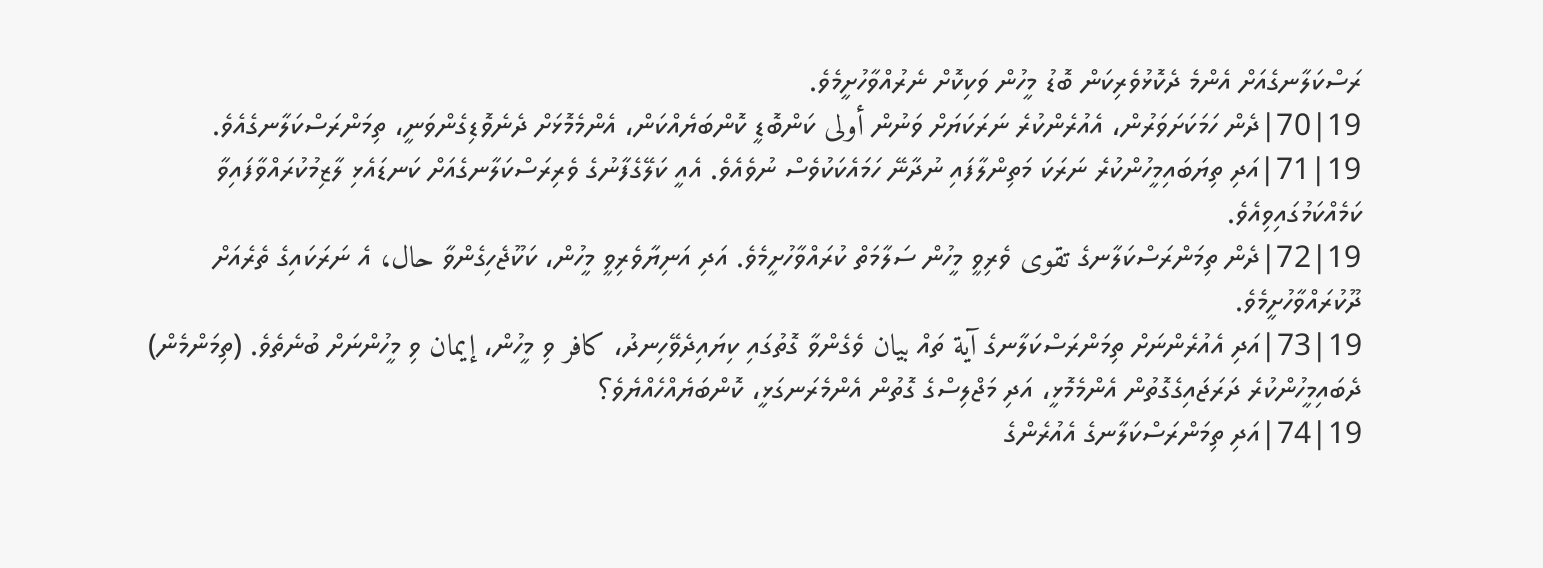ރަސްކަލާނގެއަށް އެންމެ ދެކޮޅުވެރިކަން ބޮޑު މީހުން ވަކިކޮށް ނެރުއްވާހުށީމެވެ.
19|70|ދެން ހަމަކަށަވަރުން، އެއުރެންކުރެ ނަރަކަޔަށް ވަނުން أولى ކަންބޮޑީ ކޮންބަޔެއްކަން، އެންމެމޮޅަށް ދެނެވޮޑިގެންވަނީ، ތިމަންރަސްކަލާނގެއެވެ.
19|71|އަދި ތިޔަބައިމީހުންކުރެ ނަރަކަ މަތިންލާފައި ނުދާނޭ ހަމައެކަކުވެސް ނުވެއެވެ. އެއީ ކަލޭގެފާނުގެ ވެރިރަސްކަލާނގެއަށް ކަނޑައެޅި ލާޒިމުކުރައްވާފައިވާ ކަމެއްކަމުގައިވިއެވެ.
19|72|ދެން ތިމަންރަސްކަލާނގެ تقوى ވެރިވީ މީހުން ސަލާމަތް ކުރައްވާހުށީމެވެ. އަދި އަނިޔާވެރިވީ މީހުން، ކަކޫޖެހިގެންވާ حال، އެ ނަރަކައިގެ ތެރެއަށް ދޫކުރައްވާހުށީމެވެ.
19|73|އަދި އެއުރެންނަށް ތިމަންރަސްކަލާނގެ آية ތައް بيان ވެގެންވާ ގޮތުގައި ކިޔައިދެވޭހިނދު، كافر ވި މީހުން، إيمان ވި މީހުންނަށް ބުނެތެވެ. (ތިމަންމެން) ދެބައިމީހުންކުރެ ދަރަޖައިގެގޮތުން އެންމެމޮޅީ، އަދި މަޖްލިސްގެ ގޮތުން އެންމެރަނގަޅީ، ކޮންބަޔެއްހެއްޔެވެ؟
19|74|އަދި ތިމަންރަސްކަލާނގެ އެއުރެންގެ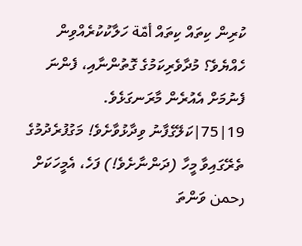ކުރިން ކިތައް ކިތައް أمّة ހަލާކުކުރެއްވިން ހެއްޔެވެ؟ މުދާވެރިކަމުގެ ގޮތުންނާއި، ފެންނަ ފެނުމަށް އެއުރެން މާރަނގަޅެވެ.
19|75|ކަލޭގެފާނު ވިދާޅުވާށެވެ! މަގުފުރެދުމުގެ ތެރޭގައިވާ މީހާ (ދަންނާށެވެ!) ފަހެ، އެމީހަކަށް رحمن ވަންތަ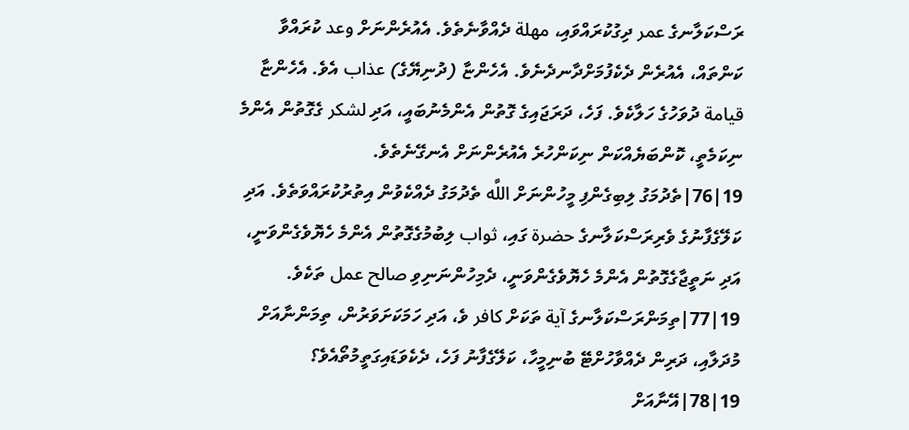ރަސްކަލާނގެ عمر ދިގުކުރައްވައި، مهلة ދެއްވާނެތެވެ. އެއުރެންނަށް وعد ކުރައްވާ ކަންތައް، އެއުރެން ދެކެފުމަށްދާނދެނެވެ. އެހެންޏާ (ދުނިޔޭގެ) عذاب އެވެ. އެހެންޏާ قيامة ދުވަހުގެ ހަލާކެވެ. ފަހެ، ދަރަޖައިގެ ގޮތުން އެންމެނުބައީ، އަދި لشكر ގެގޮތުން އެންމެ ނިކަމެތީ، ކޮންބަޔެއްކަން ނިކަންހުރެ އެއުރެންނަށް އެނގޭނެތެވެ.
19|76|ތެދުމަގު ލިބިގެންފި މީހުންނަށް اللَّه ތެދުމަގު ދެއްކެވުން އިތުރުކުރައްވަތެވެ. އަދި ކަލޭގެފާނުގެ ވެރިރަސްކަލާނގެ حضرة ގައި، ثواب ލިބުމުގެގޮތުން އެންމެ ހެޔޮވެގެންވަނީ، އަދި ނަތީޖާގެގޮތުން އެންމެ ހެޔޮވެގެންވަނީ، ދެމިހުންނަނިވި صالح عمل ތަކެވެ.
19|77|ތިމަންރަސްކަލާނގެ آية ތަކަށް كافر ވެ، އަދި ހަމަކަށަވަރުން، ތިމަންނާއަށް މުދަލާއި، ދަރިން ދެއްވާހުށްޓޭ ބުނިމީހާ، ކަލޭގެފާނު ފަހެ، ދެކެވަޑައިގަތީމުތޯއެވެ؟
19|78|އޭނާއަށް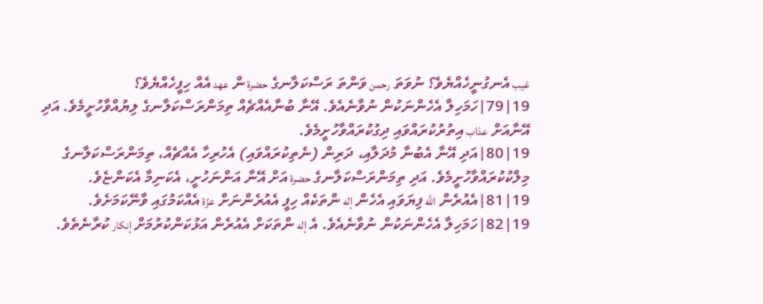غيب އެނގުނީހެއްޔެވެ؟ ނުވަތަ رحمن ވަންތަ ރަސްކަލާނގެ حضرة ން عهد އެއް ހިފީހެއްޔެވެ؟
19|79|ހަމަހިލާ އެހެންނަކުން ނުވާނެއެވެ. އޭނާ ބުނާއެއްޗެއް ތިމަންރަސްކަލާނގެ ލިޔުއްވާހުށީމެވެ. އަދި އޭނާއަށް عذاب އިތުރުކުރައްވައި ދިގުކުރައްވާހުށީމެވެ.
19|80|އަދި އޭނާ އެބުނާ މުދަލާއި، ދަރިން (ނެތިކުރައްވައި) އެހުރިހާ އެއްޗެއް، ތިމަންރަސްކަލާނގެ މިލްކުކުރައްވާހުށީމެވެ. އަދި ތިމަންރަސްކަލާނގެ حضرة އަށް އޭނާ އަންނަހުށީ، އެކަނިމާ އެކަންޏެވެ.
19|81|އެއުރެން اللَّه ފިޔަވައި އެހެން إله ންތަކެއް ހިފީ އެއުރެންނަށް عزّة އެއްކަމުގައި ވާނޭކަމަށެވެ.
19|82|ހަމަހިލާ އެހެންނަކުން ނުވާނެއެވެ. އެ إله ންތަކަށް އެއުރެން އަޅުކަންކުރުމަށް إنكار ކުރާނެތެވެ.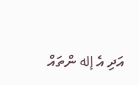އަދި އެ إله ންތައް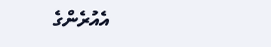އެއުރެންގެ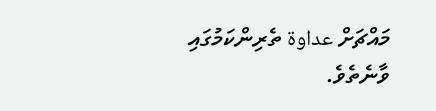މައްޗަށް عداوة ތެރިންކަމުގައި ވާނެތެވެ.